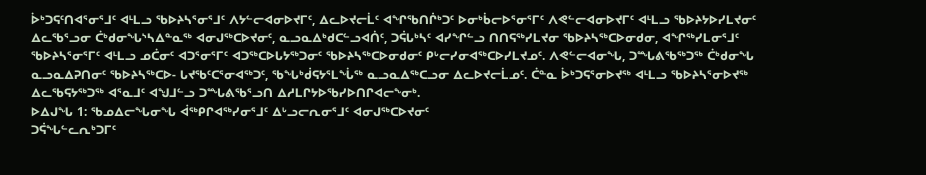ᐆᒃᑐᕋᑦᑎᐊᕐᓂᕐᒧᑦ ᐊᒻᒪᓗ ᖃᐅᔨᓴᕐᓂᕐᒧᑦ ᐱᔭᓪᓕᐊᓂᐅᔪᒥᑦ, ᐃᓚᐅᔪᓕᒫᑦ ᐊᖏᖃᑎᒌᒃᑐᑦ ᐅᓂᒃᑳᓕᐅᕐᓂᕐᒥᑦ ᐱᕙᓪᓕᐊᓂᐅᔪᒥᑦ ᐊᒻᒪᓗ ᖃᐅᔨᔭᐅᓯᒪᔪᓂᑦ ᐃᓚᖃᕐᓗᓂ ᑖᒃᑯᓂᖓᔅᓴᐃᓐᓇᖅ ᐊᓂᒍᖅᑕᐅᔪᓂᑦ, ᓇᓗᓇᐃᒃᑯᑕᓪᓗᐊᑏᑦ, ᑐᕌᒐᒃᓴᑦ ᐊᓯᖏᓪᓗ ᑎᑎᕋᖅᓯᒪᔪᓂ ᖃᐅᔨᓴᖅᑕᐅᓂᑯᓂ, ᐊᖏᖅᓯᒪᓂᕐᒧᑦ ᖃᐅᔨᓴᕐᓂᕐᒥᑦ ᐊᒻᒪᓗ ᓄᑖᓂᑦ ᐊᑐᕐᓂᕐᒥᑦ ᐊᑐᖅᑕᐅᒐᔭᖅᑐᓂᑦ ᖃᐅᔨᓴᖅᑕᐅᓂᑯᓂᑦ ᑭᒡᓕᓯᓂᐊᖅᑕᐅᓯᒪᔪᓄᑦ. ᐱᕙᓪᓕᐊᓂᖓ, ᑐᙵᕕᖃᖅᑐᖅ ᑖᒃᑯᓂᖓ ᓇᓗᓇᐃᕈᑎᓂᑦ ᖃᐅᔨᓴᖅᑕᐅ- ᒐᔪᖃᑦᑕᕐᓂᐊᖅᑐᑦ, ᖃᖓᒃᑰᕋᔭᕐᒪᖔᖅ ᓇᓗᓇᐃᖅᑕᓗᓂ ᐃᓚᐅᔪᓕᒫᓄᑦ. ᑖᓐᓇ ᐆᒃᑐᕋᕐᓂᐅᔪᖅ ᐊᒻᒪᓗ ᖃᐅᔨᓴᕐᓂᐅᔪᖅ ᐃᓚᖃᕋᔭᖅᑐᖅ ᐊᕐᓇᒧᑦ ᐊᖑᒧᓪᓗ ᑐᙵᕕᖃᕐᓗᑎ ᐃᓱᒪᒋᔭᐅᖃᓯᐅᑎᒋᐊᓕᖕᓂᒃ.
ᐅᐃᒍᖓ 1: ᖃᓄᐃᓕᖓᓂᖓ ᐋᖅᑭᒋᐊᖅᓯᓂᕐᒧᑦ ᐃᒡᓗᓕᕆᓂᕐᒧᑦ ᐊᓂᒍᖅᑕᐅᔪᓂᑦ
ᑐᕌᖓᓪᓚᕆᒃᑐᒥᑦ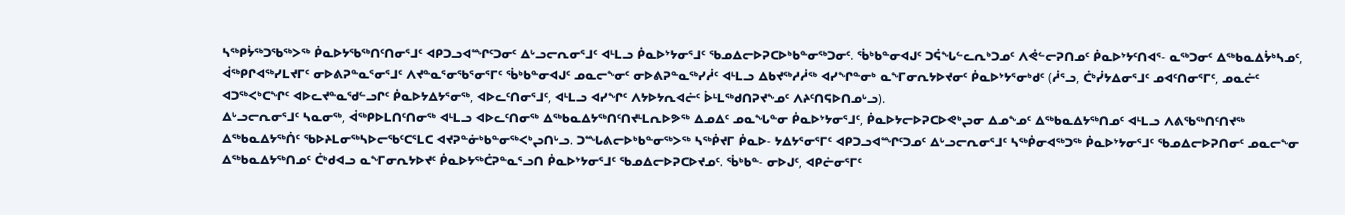ᓴᖅᑭᔮᖅᑐᖃᖅᐳᖅ ᑮᓇᐅᔭᖃᖅᑎᑦᑎᓂᕐᒧᑦ ᐊᑭᑐᓗᐊᙱᑦᑐᓂᑦ ᐃᒡᓗᓕᕆᓂᕐᒧᑦ ᐊᒻᒪᓗ ᑮᓇᐅᔾᔭᓂᕐᒧᑦ ᖃᓄᐃᓕᐅᕈᑕᐅᒃᑲᓐᓂᖅᑐᓂᑦ. ᖄᒃᑲᓐᓂᐊᒍᑦ ᑐᕌᖓᓪᓚᕆᒃᑐᓄᑦ ᐱᕚᓪᓕᕈᑎᓄᑦ ᑮᓇᐅᔾᔭᑦᑎᐊᕐ- ᓇᖅᑐᓂᑦ ᐃᖅᑲᓇᐃᔮᒃᓴᓄᑦ, ᐋᖅᑭᒋᐊᖅᓯᒪᔪᒥᑦ ᓂᐅᕕᕈᓐᓇᕐᓂᕐᒧᑦ ᐱᔪᓐᓇᕐᓂᖃᕐᓂᕐᒥᑦ ᖄᒃᑲᓐᓂᐊᒍᑦ ᓄᓇᓕᖕᓂᑦ ᓂᐅᕕᕈᓐᓇᖅᓯᓲᑦ ᐊᒻᒪᓗ ᐃᑲᔪᖅᓱᓲᖅ ᐊᓯᖏᓐᓂᒃ ᓇᖕᒥᓂᕆᔭᐅᔪᓂᑦ ᑮᓇᐅᔾᔭᕐᓂᒃᑯᑦ (ᓲᕐᓗ, ᑖᒃᓰᔭᐃᓂᕐᒧᑦ ᓄᐊᑦᑎᓂᕐᒥᑦ, ᓄᓇᓖᑦ ᐊᑐᖅᐸᒃᑕᖏᑦ ᐊᐅᓚᔪᓐᓇᖁᓪᓗᒋᑦ ᑮᓇᐅᔭᐃᔭᕐᓂᖅ, ᐊᐅᓚᑦᑎᓂᕐᒧᑦ, ᐊᒻᒪᓗ ᐊᓯᖏᑦ ᐱᔭᐅᔭᕆᐊᓖᑦ ᐆᒻᒪᖅᑯᑎᕈᔪᖕᓄᑦ ᐱᔨᑦᑎᕋᐅᑎᓄᒡᓗ).
ᐃᒡᓗᓕᕆᓂᕐᒧᑦ ᓴᓇᓂᖅ, ᐋᖅᑭᐅᒪᑎᑦᑎᓂᖅ ᐊᒻᒪᓗ ᐊᐅᓚᑦᑎᓂᖅ ᐃᖅᑲᓇᐃᔭᖅᑎᑦᑎᔪᒻᒪᕆᐅᕗᖅ ᐃᓄᐃᑦ ᓄᓇᖕᒐᓐᓂ ᑮᓇᐅᔾᔭᓂᕐᒧᑦ, ᑮᓇᐅᔭᓕᐅᕈᑕᐅᕙᒃᖢᓂ ᐃᓄᖕᓄᑦ ᐃᖅᑲᓇᐃᔭᖅᑎᓄᑦ ᐊᒻᒪᓗ ᐱᕕᖃᖅᑎᑦᑎᔪᖅ ᐃᖅᑲᓇᐃᔭᖅᑏᑦ ᖃᐅᔨᒪᓂᖅᓴᐅᓕᖃᑦᑕᕐᒪᑕ ᐊᔪᕈᓐᓃᒃᑲᓐᓂᖅᐸᒃᖢᑎᒡᓗ. ᑐᙵᕕᓕᐅᒃᑲᓐᓂᖅᐳᖅ ᓴᖅᑮᔪᒥ ᑮᓇᐅ- ᔭᐃᔭᕐᓂᕐᒥᑦ ᐊᑭᑐᓗᐊᙱᑦᑐᓄᑦ ᐃᒡᓗᓕᕆᓂᕐᒧᑦ ᓴᖅᑮᓂᐊᖅᑐᖅ ᑮᓇᐅᔾᔭᓂᕐᒧᑦ ᖃᓄᐃᓕᐅᕈᑎᓂᑦ ᓄᓇᓕᖕᓂ ᐃᖅᑲᓇᐃᔭᖅᑎᓄᑦ ᑖᒃᑯᐊᓗ ᓇᖕᒥᓂᕆᔭᐅᔪᑦ ᑮᓇᐅᔭᖅᑖᕈᓐᓇᕐᓗᑎ ᑮᓇᐅᔾᔭᓂᕐᒧᑦ ᖃᓄᐃᓕᐅᕈᑕᐅᔪᓄᑦ. ᖄᒃᑲᓐ- ᓂᐅᒍᑦ, ᐊᑭᓖᓂᕐᒥᑦ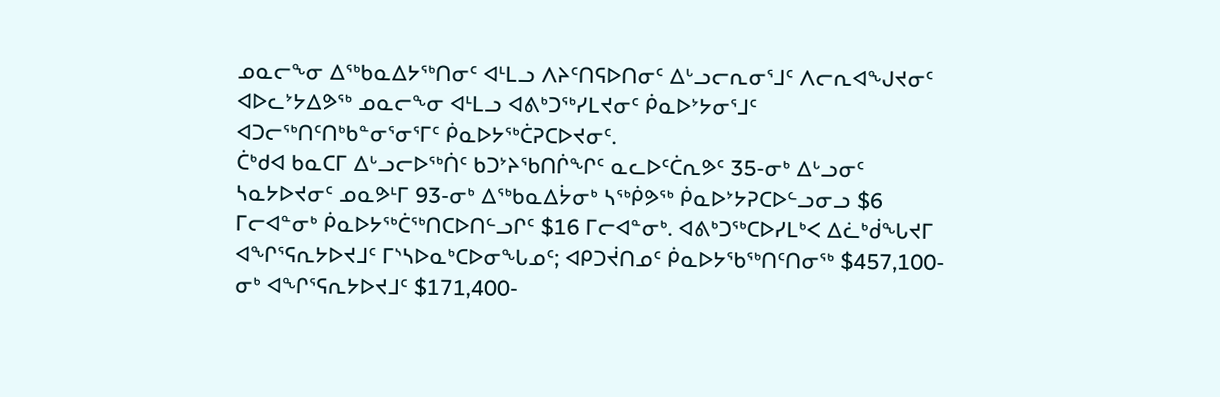ᓄᓇᓕᖕᓂ ᐃᖅᑲᓇᐃᔭᖅᑎᓂᑦ ᐊᒻᒪᓗ ᐱᔨᑦᑎᕋᐅᑎᓂᑦ ᐃᒡᓗᓕᕆᓂᕐᒧᑦ ᐱᓕᕆᐊᖑᔪᓂᑦ ᐊᐅᓚᔾᔭᐃᕗᖅ ᓄᓇᓕᖕᓂ ᐊᒻᒪᓗ ᐊᕕᒃᑐᖅᓯᒪᔪᓂᑦ ᑮᓇᐅᔾᔭᓂᕐᒧᑦ ᐊᑐᓕᖅᑎᑦᑎᒃᑲᓐᓂᕐᓂᕐᒥᑦ ᑮᓇᐅᔭᖅᑖᕈᑕᐅᔪᓂᑦ.
ᑖᒃᑯᐊ ᑲᓇᑕᒥ ᐃᒡᓗᓕᐅᖅᑏᑦ ᑲᑐᔾᔨᖃᑎᒌᖏᑦ ᓇᓚᐅᑦᑖᕆᕗᑦ 35-ᓂᒃ ᐃᒡᓗᓂᑦ ᓴᓇᔭᐅᔪᓂᑦ ᓄᓇᕗᒻᒥ 93-ᓂᒃ ᐃᖅᑲᓇᐃᔮᓂᒃ ᓴᖅᑮᕗᖅ ᑮᓇᐅᔾᔭᕈᑕᐅᓪᓗᓂᓗ $6 ᒥᓕᐊᓐᓂᒃ ᑮᓇᐅᔭᖅᑖᖅᑎᑕᐅᑎᓪᓗᒋᑦ $16 ᒥᓕᐊᓐᓂᒃ. ᐊᕕᒃᑐᖅᑕᐅᓯᒪᒃᐸ ᐃᓛᒃᑰᖓᔪᒥ ᐊᖏᕐᕋᕆᔭᐅᔪᒧᑦ ᒥᔅᓴᐅᓇᒃᑕᐅᓂᖓᓄᑦ; ᐊᑭᑐᔫᑎᓄᑦ ᑮᓇᐅᔭᖃᖅᑎᑦᑎᓂᖅ $457,100-ᓂᒃ ᐊᖏᕐᕋᕆᔭᐅᔪᒧᑦ $171,400-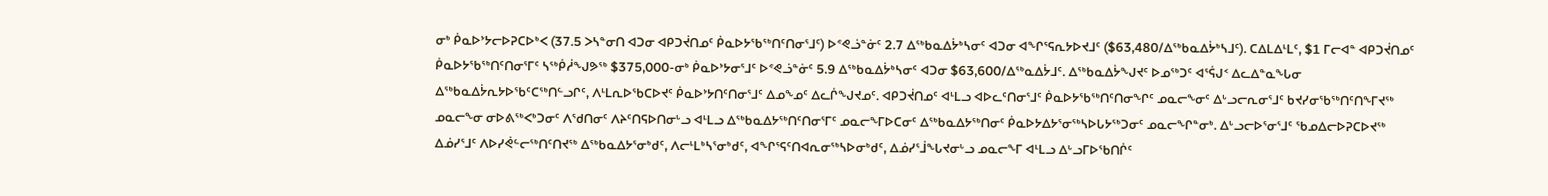ᓂᒃ ᑮᓇᐅᔾᔭᓕᐅᕈᑕᐅᒃᐸ (37.5 ᐳᓴᓐᓂᑎ ᐊᑐᓂ ᐊᑭᑐᔫᑎᓄᑦ ᑮᓇᐅᔭᖃᖅᑎᑦᑎᓂᕐᒧᑦ) ᐅᕝᕙᓘᓐᓃᑦ 2.7 ᐃᖅᑲᓇᐃᔮᒃᓴᓂᑦ ᐊᑐᓂ ᐊᖏᕐᕋᕆᔭᐅᔪᒧᑦ ($63,480/ᐃᖅᑲᓇᐃᔮᒃᓴᒧᑦ). ᑕᐃᒪᐃᒻᒪᑦ, $1 ᒥᓕᐊᓐ ᐊᑭᑐᔫᑎᓄᑦ ᑮᓇᐅᔭᖃᖅᑎᑦᑎᓂᕐᒥᑦ ᓴᖅᑮᓲᖑᕗᖅ $375,000-ᓂᒃ ᑮᓇᐅᔾᔭᓂᕐᒧᑦ ᐅᕝᕙᓘᓐᓃᑦ 5.9 ᐃᖅᑲᓇᐃᔮᒃᓴᓂᑦ ᐊᑐᓂ $63,600/ᐃᖅᓇᐃᔮᒧᑦ. ᐃᖅᑲᓇᐃᔮᖑᔪᑦ ᐅᓄᖅᑐᑦ ᐊᕐᕌᒍᑉ ᐃᓚᐃᓐᓇᖓᓂ ᐃᖅᑲᓇᐃᔮᕆᔭᐅᖃᑦᑕᖅᑎᓪᓗᒋᑦ, ᐱᒻᒪᕆᐅᖃᑕᐅᔪᑦ ᑮᓇᐅᔾᔭᑎᑦᑎᓂᕐᒧᑦ ᐃᓄᖕᓄᑦ ᐃᓚᒌᖑᔪᓄᑦ. ᐊᑭᑐᔫᑎᓄᑦ ᐊᒻᒪᓗ ᐊᐅᓚᑦᑎᓂᕐᒧᑦ ᑮᓇᐅᔭᖃᖅᑎᑦᑎᓂᖏᑦ ᓄᓇᓕᖕᓂᑦ ᐃᒡᓗᓕᕆᓂᕐᒧᑦ ᑲᔪᓯᓂᖃᖅᑎᑦᑎᖕᒥᔪᖅ ᓄᓇᓕᖕᓂ ᓂᐅᕕᖅᐸᒃᑐᓂᑦ ᐱᖁᑎᓂᑦ ᐱᔨᑦᑎᕋᐅᑎᓂᒡᓗ ᐊᒻᒪᓗ ᐃᖅᑲᓇᐃᔭᖅᑎᑦᑎᓂᕐᒥᑦ ᓄᓇᓕᖕᒥᐅᑕᓂᑦ ᐃᖅᑲᓇᐃᔭᖅᑎᓂᑦ ᑮᓇᐅᔭᐃᔭᕐᓂᖅᓴᐅᒐᔭᖅᑐᓂᑦ ᓄᓇᓕᖏᓐᓂᒃ. ᐃᒡᓗᓕᐅᕐᓂᕐᒧᑦ ᖃᓄᐃᓕᐅᕈᑕᐅᔪᖅ ᐃᓅᓯᕐᒧᑦ ᐱᐅᓯᕚᓪᓕᖅᑎᑦᑎᔪᖅ ᐃᖅᑲᓇᐃᔭᕐᓂᒃᑯᑦ, ᐱᓕᒻᒪᒃᓴᕐᓂᒃᑯᑦ, ᐊᖏᕐᕋᑦᑎᐊᕆᓂᖅᓴᐅᓂᒃᑯᑦ, ᐃᓅᓯᕐᒨᖓᔪᓂᒡᓗ ᓄᓇᓕᖕᒥ ᐊᒻᒪᓗ ᐃᒡᓗᒥᐅᖃᑎᒌᑦ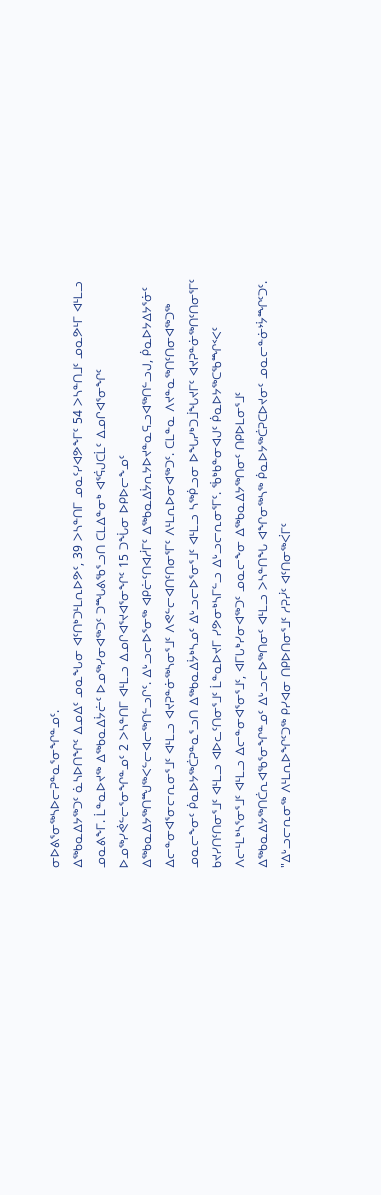ᓂᐅᕕᕐᓂᖅᓴᐅᓕᕈᓐᓇᕐᓂᖏᓐᓄᑦ.
ᐃᖅᑲᓇᐃᔭᖅᑐᑦ ᓈᓴᐅᑎᖏᑦ ᐃᓄᐃᑦ ᓄᓇᖕᒐᓂ ᐊᑦᑎᒃᑐᒻᒪᕆᐅᕗᑦ, 39 ᐳᓴᓐᑎᒥ ᓄᓇᑦᓯᐊᕗᖕᒥᑦ 54 ᐳᓴᓐᑎᒧᑦ ᓄᓇᕗᒻᒥ ᐊᒻᒪᓗ ᓄᓇᕕᖕᒥ. ᒫᓐᓇᐅᔪᖅ ᐃᖅᑲᓇᐃᔮᓖᑦ ᐅᓄᖅᓯᓂᐊᖅᑐᑦ ᑐᙵᕕᖃᕐᓗᑎ ᑕᒪᐃᓐᓂᒃ ᐊᕐᕌᒍᑕᒫᑦ ᐃᓄᒋᐊᕐᓂᖏᑦ ᐅᓄᖅᓯᕚᓪᓕᕐᓂᖏᓐᓄᑦ 2 ᐳᓴᓐᑎᒥ ᐊᒻᒪᓗ ᐃᓄᒋᐊᕐᔪᐊᕐᓂᖏᑦ 15 ᑐᖔᓂ ᐅᑭᐅᓕᖕᓄᑦ ᐃᖅᑲᓇᐃᔭᖅᑎᙳᖅᐸᓪᓕᐊᓕᖅᑎᓪᓗᒋᑦ. ᐃᒡᓗᓕᐅᕐᓂᖅ ᐊᑭᓖᑦᑎᐊᓲᒥᑦ ᐃᖅᑲᓇᐃᔮᕆᔭᐅᔪᓐᓇᕋᓗᐊᖅᑎᓪᓗᒍ, ᑮᓇᐅᔭᐃᔭᕐᓃᑦ ᐃᓕᓐᓂᐊᕐᓂᓕᕆᓂᕐᒧᑦ ᐊᒻᒪᓗ ᐊᔪᕈᓐᓃᖅᓴᓂᕐᒧᑦ ᐱᕙᓪᓕᐊᑎᑦᑎᓂᕐᒥᑦ ᐱᒻᒪᕆᐅᓂᐊᖅᑐᑦ. ᑕᒪᓐᓇ ᐱᔪᓐᓇᖅᑎᑦᑎᓂᐊᖅᑐᖅ ᓄᓇᓕᖕᓂᑦ ᑮᓇᐅᔭᖅᑖᕈᓐᓇᕐᓗᑎ ᐃᖅᑲᓇᐃᔮᒃᓴᓄᑦ ᐃᒡᓗᓕᐅᕐᓂᕐᒧᑦ ᐊᒻᒪᓗ ᓴᖅᑮᓗᓂ ᐅᖓᓯᒃᑐᒨᖓᔪᒥᑦ ᐊᔪᕈᓐᓃᖅᑎᑦᑎᓂᕐᒥᑦ ᑲᔪᓯᑎᑦᑎᓂᕐᒧᑦ ᐊᒻᒪᓗ ᐊᐅᓚᑦᑎᓂᕐᒧᑦ ᒫᓐᓇᐅᔪᒥ ᓯᕗᓂᒃᓴᒥᓪᓗ ᐃᒡᓗᓕᕆᓂᕐᒥᑦ. ᖄᒃᑲᓐᓂᐊᒍᑦ ᑮᓇᐅᔭᖅᑕᖃᙱᑉᐸᑦ ᐱᓕᒻᒪᒃᓴᕐᓂᕐᒧᑦ ᐊᒻᒪᓗ ᐃᓕᓐᓂᐊᕐᓂᕐᒧᑦ, ᐊᒥᒐᒃᓯᓂᐊᖅᑐᑦ ᓄᓇᓕᖕᓂ ᐃᖅᑲᓇᐃᔭᖅᑎᓂᑦ ᑎᑭᐅᒪᓂᕐᒧᑦ ᐃᖅᑲᓇᐃᔭᖅᑎᑖᕆᐊᖃᕐᓂᖏᓐᓄᑦ ᐃᒡᓗᓕᐅᖅᑎᓂᑦ ᐊᒻᒪᓗ ᐳᓴᓐᑎᖓ ᐊᖏᓂᖅᓴᖅ ᑮᓇᐅᔭᖅᑖᕈᑕᐅᔪᓂᑦ ᓄᓇᓕᓐᓃᔾᔮᙱᑦᑐᑦ.
"ᐃᒡᓗᓕᕆᓂᖅ ᐱᒻᒪᕆᐅᖏᑦᑐᖅ ᑭᓯᐊᓂ ᑎᑭᐅᑎᓂᕐᒧᑦ ᓱᕈᓰᑦ ᐊᑦᑎᓂᖅᐹᒥᑦ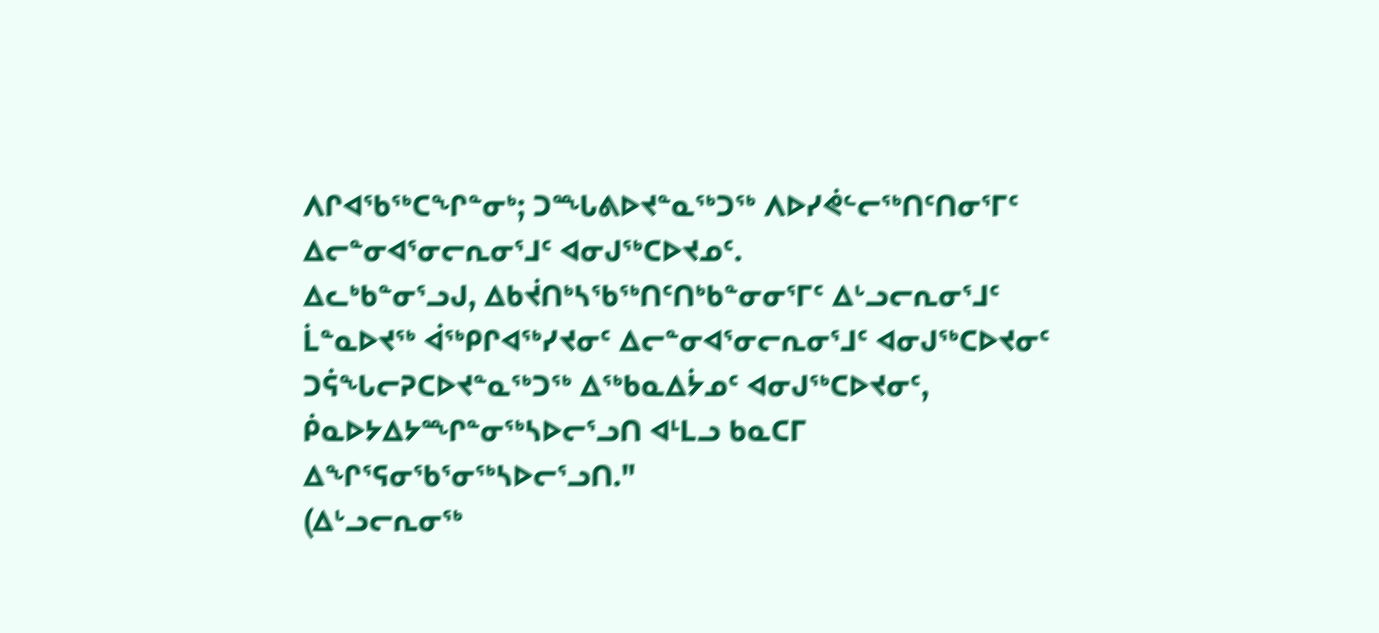ᐱᒋᐊᖃᖅᑕᖏᓐᓂᒃ; ᑐᙵᕕᐅᔪᓐᓇᖅᑐᖅ ᐱᐅᓯᕚᓪᓕᖅᑎᑦᑎᓂᕐᒥᑦ ᐃᓕᓐᓂᐊᕐᓂᓕᕆᓂᕐᒧᑦ ᐊᓂᒍᖅᑕᐅᔪᓄᑦ.
ᐃᓚᒃᑲᓐᓂᕐᓗᒍ, ᐃᑲᔫᑎᒃᓴᖃᖅᑎᑦᑎᒃᑲᓐᓂᓂᕐᒥᑦ ᐃᒡᓗᓕᕆᓂᕐᒧᑦ ᒫᓐᓇᐅᔪᖅ ᐋᖅᑭᒋᐊᖅᓯᔪᓂᑦ ᐃᓕᓐᓂᐊᕐᓂᓕᕆᓂᕐᒧᑦ ᐊᓂᒍᖅᑕᐅᔪᓂᑦ ᑐᕌᖓᓕᕈᑕᐅᔪᓐᓇᖅᑐᖅ ᐃᖅᑲᓇᐃᔮᓄᑦ ᐊᓂᒍᖅᑕᐅᔪᓂᑦ, ᑮᓇᐅᔭᐃᔭᙱᓐᓂᖅᓴᐅᓕᕐᓗᑎ ᐊᒻᒪᓗ ᑲᓇᑕᒥ ᐃᖏᕐᕋᓂᖃᕐᓂᖅᓴᐅᓕᕐᓗᑎ."
(ᐃᒡᓗᓕᕆᓂᖅ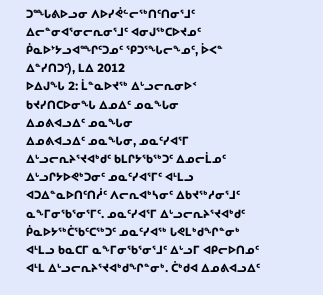ᑐᙵᕕᐅᓗᓂ ᐱᐅᓯᕚᓪᓕᖅᑎᑦᑎᓂᕐᒧᑦ ᐃᓕᓐᓂᐊᕐᓂᓕᕆᓂᕐᒧᑦ ᐊᓂᒍᖅᑕᐅᔪᓄᑦ ᑮᓇᐅᔾᔭᓗᐊᙱᑦᑐᓄᑦ ᕿᑐᕐᖓᓕᖕᓄᑦ, ᐆᐸᓐ ᐃᓐᓯᑎᑐᑦ), ᒪᐃ 2012
ᐅᐃᒍᖓ 2: ᒫᓐᓇᐅᔪᖅ ᐃᒡᓗᓕᕆᓂᐅᑉ ᑲᔪᓯᑎᑕᐅᓂᖓ ᐃᓄᐃᑦ ᓄᓇᖕᒐᓂ
ᐃᓄᕕᐊᓗᐃᑦ ᓄᓇᖓᓂ
ᐃᓄᕕᐊᓗᐃᑦ ᓄᓇᖓᓂ, ᓄᓇᑦᓯᐊᕐᒥ ᐃᒡᓗᓕᕆᔨᕐᔪᐊᒃᑯᑦ ᑲᒪᒋᔭᖃᖅᑐᑦ ᐃᓄᓕᒫᓄᑦ ᐃᒡᓗᒋᔭᐅᕙᒃᑐᓂᑦ ᓄᓇᑦᓯᐊᕐᒥᑦ ᐊᒻᒪᓗ ᐊᑐᐃᓐᓇᐅᑎᑦᑎᓲᑦ ᐱᓕᕆᐊᒃᓴᓂᑦ ᐃᑲᔪᖅᓱᓂᕐᒧᑦ ᓇᖕᒥᓂᖃᕐᓂᕐᒥᑦ. ᓄᓇᑦᓯᐊᕐᒥ ᐃᒡᓗᓕᕆᔨᕐᔪᐊᒃᑯᑦ ᑮᓇᐅᔭᖅᑖᖃᑦᑕᖅᑐᑦ ᓄᓇᑦᓯᐊᖅ ᒐᕙᒪᒃᑯᖏᓐᓂᒃ ᐊᒻᒪᓗ ᑲᓇᑕᒥ ᓇᖕᒥᓂᖃᕐᓂᕐᒧᑦ ᐃᒡᓗᒥ ᐊᑭᓕᐅᑎᓄᑦ ᐊᒻᒪ ᐃᒡᓗᓕᕆᔨᕐᔪᐊᒃᑯᖏᓐᓂᒃ. ᑖᒃᑯᐊ ᐃᓄᕕᐊᓗᐃᑦ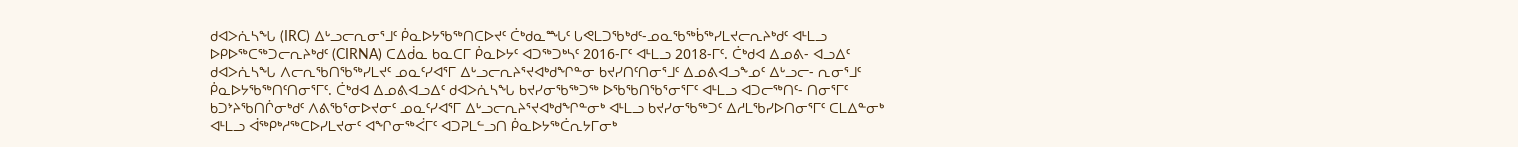ᑯᐊᐳᕇᓴᖓ (IRC) ᐃᒡᓗᓕᕆᓂᕐᒧᑦ ᑮᓇᐅᔭᖃᖅᑎᑕᐅᔪᑦ ᑖᒃᑯᓇᙵᑦ ᒐᕙᒪᑐᖃᒃᑯᑦ-ᓄᓇᖃᖅᑳᖅᓯᒪᔪᓕᕆᔨᒃᑯᑦ ᐊᒻᒪᓗ ᐅᑭᐅᖅᑕᖅᑐᓕᕆᔨᒃᑯᑦ (CIRNA) ᑕᐃᑰᓇ ᑲᓇᑕᒥ ᑮᓇᐅᔭᑦ ᐊᑐᖅᑐᒃᓴᑦ 2016-ᒥᑦ ᐊᒻᒪᓗ 2018-ᒥᑦ. ᑖᒃᑯᐊ ᐃᓄᕕ- ᐊᓗᐃᑦ ᑯᐊᐳᕇᓴᖓ ᐱᓕᕆᖃᑎᖃᖅᓯᒪᔪᑦ ᓄᓇᑦᓯᐊᕐᒥ ᐃᒡᓗᓕᕆᔨᕐᔪᐊᒃᑯᖏᓐᓂ ᑲᔪᓯᑎᑦᑎᓂᕐᒧᑦ ᐃᓄᕕᐊᓗᖕᓄᑦ ᐃᒡᓗᓕ- ᕆᓂᕐᒧᑦ ᑮᓇᐅᔭᖃᖅᑎᑦᑎᓂᕐᒥᑦ. ᑖᒃᑯᐊ ᐃᓄᕕᐊᓗᐃᑦ ᑯᐊᐳᕇᓴᖓ ᑲᔪᓯᓂᖃᖅᑐᖅ ᐅᖃᖃᑎᖃᕐᓂᕐᒥᑦ ᐊᒻᒪᓗ ᐊᑐᓕᖅᑎᑦ- ᑎᓂᕐᒥᑦ ᑲᑐᔾᔨᖃᑎᒌᓂᒃᑯᑦ ᐱᕕᖃᕐᓂᐅᔪᓂᑦ ᓄᓇᑦᓯᐊᕐᒥ ᐃᒡᓗᓕᕆᔨᕐᔪᐊᒃᑯᖏᓐᓂᒃ ᐊᒻᒪᓗ ᑲᔪᓯᓂᖃᖅᑐᑦ ᐃᓱᒪᖃᓯᐅᑎᓂᕐᒥᑦ ᑕᒪᐃᓐᓂᒃ ᐊᒻᒪᓗ ᐋᖅᑭᒃᓱᖅᑕᐅᓯᒪᔪᓂᑦ ᐊᖏᓂᖅᐹᒥᑦ ᐊᑐᕈᒪᓪᓗᑎ ᑮᓇᐅᔭᖅᑖᕆᔭᒥᓂᒃ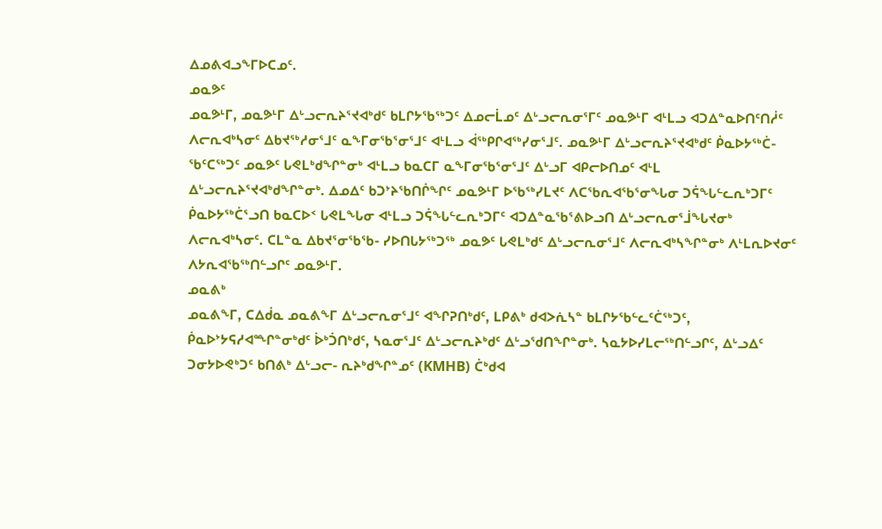ᐃᓄᕕᐊᓗᖕᒥᐅᑕᓄᑦ.
ᓄᓇᕗᑦ
ᓄᓇᕗᒻᒥ, ᓄᓇᕗᒻᒥ ᐃᒡᓗᓕᕆᔨᕐᔪᐊᒃᑯᑦ ᑲᒪᒋᔭᖃᖅᑐᑦ ᐃᓄᓕᒫᓄᑦ ᐃᒡᓗᓕᕆᓂᕐᒥᑦ ᓄᓇᕗᒻᒥ ᐊᒻᒪᓗ ᐊᑐᐃᓐᓇᐅᑎᑦᑎᓲᑦ ᐱᓕᕆᐊᒃᓴᓂᑦ ᐃᑲᔪᖅᓱᓂᕐᒧᑦ ᓇᖕᒥᓂᖃᕐᓂᕐᒧᑦ ᐊᒻᒪᓗ ᐋᖅᑭᒋᐊᖅᓯᓂᕐᒧᑦ. ᓄᓇᕗᒻᒥ ᐃᒡᓗᓕᕆᔨᕐᔪᐊᒃᑯᑦ ᑮᓇᐅᔭᖅᑖ- ᖃᑦᑕᖅᑐᑦ ᓄᓇᕗᑦ ᒐᕙᒪᒃᑯᖏᓐᓂᒃ ᐊᒻᒪᓗ ᑲᓇᑕᒥ ᓇᖕᒥᓂᖃᕐᓂᕐᒧᑦ ᐃᒡᓗᒥ ᐊᑭᓕᐅᑎᓄᑦ ᐊᒻᒪ ᐃᒡᓗᓕᕆᔨᕐᔪᐊᒃᑯᖏᓐᓂᒃ. ᐃᓄᐃᑦ ᑲᑐᔾᔨᖃᑎᒌᖏᑦ ᓄᓇᕗᒻᒥ ᐅᖃᖅᓯᒪᔪᑦ ᐱᑕᖃᕆᐊᖃᕐᓂᖓᓂ ᑐᕌᖓᓪᓚᕆᒃᑐᒥᑦ ᑮᓇᐅᔭᖅᑖᕐᓗᑎ ᑲᓇᑕᐅᑉ ᒐᕙᒪᖓᓂ ᐊᒻᒪᓗ ᑐᕌᖓᓪᓚᕆᒃᑐᒥᑦ ᐊᑐᐃᓐᓇᖃᕐᕕᐅᓗᑎ ᐃᒡᓗᓕᕆᓂᕐᒨᖓᔪᓂᒃ ᐱᓕᕆᐊᒃᓴᓂᑦ. ᑕᒪᓐᓇ ᐃᑲᔪᕐᓂᖃᖃ- ᓯᐅᑎᒐᔭᖅᑐᖅ ᓄᓇᕗᑦ ᒐᕙᒪᒃᑯᑦ ᐃᒡᓗᓕᕆᓂᕐᒧᑦ ᐱᓕᕆᐊᒃᓴᖏᓐᓂᒃ ᐱᒻᒪᕆᐅᔪᓂᑦ ᐱᔭᕆᐊᖃᖅᑎᓪᓗᒋᑦ ᓄᓇᕗᒻᒥ.
ᓄᓇᕕᒃ
ᓄᓇᕕᖕᒥ, ᑕᐃᑰᓇ ᓄᓇᕕᖕᒥ ᐃᒡᓗᓕᕆᓂᕐᒧᑦ ᐊᖏᕈᑎᒃᑯᑦ, ᒪᑭᕕᒃ ᑯᐊᐳᕇᓴᓐ ᑲᒪᒋᔭᖃᓪᓚᑦᑖᖅᑐᑦ, ᑮᓇᐅᔾᔭᕋᓱᐊᙱᓐᓂᒃᑯᑦ ᐆᒃᑑᑎᒃᑯᑦ, ᓴᓇᓂᕐᒧᑦ ᐃᒡᓗᓕᕆᔨᒃᑯᑦ ᐃᒡᓗᖁᑎᖏᓐᓂᒃ. ᓴᓇᔭᐅᓯᒪᓕᖅᑎᓪᓗᒋᑦ, ᐃᒡᓗᐃᑦ ᑐᓂᔭᐅᕙᒃᑐᑦ ᑲᑎᕕᒃ ᐃᒡᓗᓕ- ᕆᔨᒃᑯᖏᓐᓄᑦ (KMHB) ᑖᒃᑯᐊ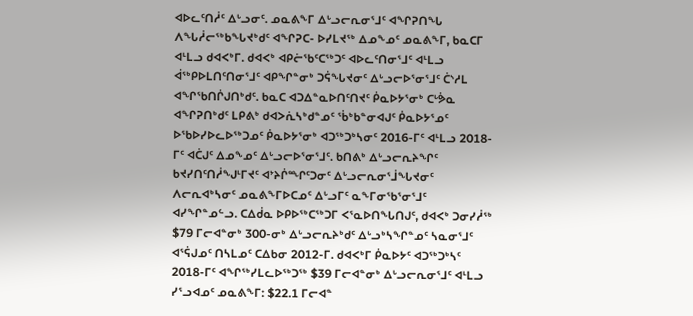ᐊᐅᓚᑦᑎᓲᑦ ᐃᒡᓗᓂᑦ. ᓄᓇᕕᖕᒥ ᐃᒡᓗᓕᕆᓂᕐᒧᑦ ᐊᖏᕈᑎᖓ ᐱᖓᓲᓕᖅᑲᖓᔪᒃᑯᑦ ᐊᖏᕈᑕ- ᐅᓯᒪᔪᖅ ᐃᓄᖕᓄᑦ ᓄᓇᕕᖕᒥ, ᑲᓇᑕᒥ ᐊᒻᒪᓗ ᑯᐊᐸᒃᒥ. ᑯᐊᐸᒃ ᐊᑭᓖᖃᑦᑕᖅᑐᑦ ᐊᐅᓚᑦᑎᓂᕐᒧᑦ ᐊᒻᒪᓗ ᐋᖅᑭᐅᒪᑎᑦᑎᓂᕐᒧᑦ ᐊᑭᖏᓐᓂᒃ ᑐᕌᖓᔪᓂᑦ ᐃᒡᓗᓕᐅᕐᓂᕐᒧᑦ ᑖᔅᓱᒪ ᐊᖏᖃᑎᒌᒍᑎᒃᑯᑦ. ᑲᓇᑕ ᐊᑐᐃᓐᓇᐅᑎᑦᑎᔪᑦ ᑮᓇᐅᔭᕐᓂᒃ ᑕᒡᕘᓇ ᐊᖏᕈᑎᒃᑯᑦ ᒪᑭᕕᒃ ᑯᐊᐳᕇᓴᒃᑯᓐᓄᑦ ᖄᒃᑲᓐᓂᐊᒍᑦ ᑮᓇᐅᔭᕐᓄᑦ ᐅᖃᐅᓯᐅᓚᐅᖅᑐᓄᑦ ᑮᓇᐅᔭᕐᓂᒃ ᐊᑐᖅᑐᒃᓴᓂᑦ 2016-ᒥᑦ ᐊᒻᒪᓗ 2018-ᒥᑦ ᐊᑖᒍᑦ ᐃᓄᖕᓄᑦ ᐃᒡᓗᓕᐅᕐᓂᕐᒧᑦ. ᑲᑎᕕᒃ ᐃᒡᓗᓕᕆᔨᖏᑦ ᑲᔪᓯᑎᑦᑎᓲᖑᒻᒥᔪᑦ ᐊᔾᔨᒌᙱᑦᑐᓂᑦ ᐃᒡᓗᓕᕆᓂᕐᒨᖓᔪᓂᑦ ᐱᓕᕆᐊᒃᓴᓂᑦ ᓄᓇᕕᖕᒥᐅᑕᓄᑦ ᐃᒡᓗᒥᑦ ᓇᖕᒥᓂᖃᕐᓂᕐᒧᑦ ᐊᓯᖏᓐᓄᓪᓗ. ᑕᐃᑰᓇ ᐅᑭᐅᖅᑕᖅᑐᒥ ᐸᕐᓇᐅᑎᖓᑎᒍᑦ, ᑯᐊᐸᒃ ᑐᓂᓯᓲᖅ $79 ᒥᓕᐊᓐᓂᒃ 300-ᓂᒃ ᐃᒡᓗᓕᕆᔨᒃᑯᑦ ᐃᒡᓗᒃᓴᖏᓐᓄᑦ ᓴᓇᓂᕐᒧᑦ ᐊᕐᕌᒍᓄᑦ ᑎᓴᒪᓄᑦ ᑕᐃᑲᓂ 2012-ᒥ. ᑯᐊᐸᒃᒥ ᑮᓇᐅᔭᑦ ᐊᑐᖅᑐᒃᓴᑦ 2018-ᒥᑦ ᐊᖏᖅᓯᒪᓚᐅᖅᑐᖅ $39 ᒥᓕᐊᓐᓂᒃ ᐃᒡᓗᓕᕆᓂᕐᒧᑦ ᐊᒻᒪᓗ ᓯᕐᓗᐊᓄᑦ ᓄᓇᕕᖕᒥ: $22.1 ᒥᓕᐊᓐ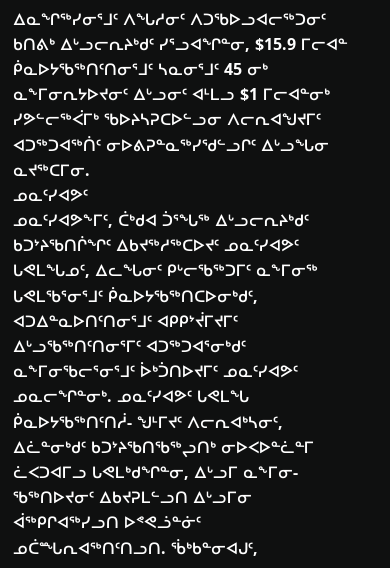ᐃᓇᖏᖅᓯᓂᕐᒧᑦ ᐱᖓᓱᓂᑦ ᐱᑐᖃᐅᓗᐊᓕᖅᑐᓂᑦ ᑲᑎᕕᒃ ᐃᒡᓗᓕᕆᔨᒃᑯᑦ ᓯᕐᓗᐊᖏᓐᓂ, $15.9 ᒥᓕᐊᓐ ᑮᓇᐅᔭᖃᖅᑎᑦᑎᓂᕐᒧᑦ ᓴᓇᓂᕐᒧᑦ 45 ᓂᒃ ᓇᖕᒥᓂᕆᔭᐅᔪᓂᑦ ᐃᒡᓗᓂᑦ ᐊᒻᒪᓗ $1 ᒥᓕᐊᓐᓂᒃ ᓯᕗᓪᓕᖅᐹᒥᒃ ᖃᐅᔨᓴᕈᑕᐅᓪᓗᓂ ᐱᓕᕆᐊᖑᔪᒥᑦ ᐊᑐᖅᑐᐊᖅᑏᑦ ᓂᐅᕕᕈᓐᓇᖅᓯᖁᓪᓗᒋᑦ ᐃᒡᓗᖓᓂ ᓇᔪᖅᑕᒥᓂ.
ᓄᓇᑦᓯᐊᕗᑦ
ᓄᓇᑦᓯᐊᕗᖕᒥᑦ, ᑖᒃᑯᐊ ᑑᕐᖓᖅ ᐃᒡᓗᓕᕆᔨᒃᑯᑦ ᑲᑐᔾᔨᖃᑎᒌᖏᑦ ᐃᑲᔪᖅᓱᖅᑕᐅᔪᑦ ᓄᓇᑦᓯᐊᕗᑦ ᒐᕙᒪᖓᓄᑦ, ᐃᓚᖓᓂᑦ ᑭᒡᓕᖃᖅᑐᒥᑦ ᓇᖕᒥᓂᖅ ᒐᕙᒪᖃᕐᓂᕐᒧᑦ ᑮᓇᐅᔭᖃᖅᑎᑕᐅᓂᒃᑯᑦ, ᐊᑐᐃᓐᓇᐅᑎᑦᑎᓂᕐᒧᑦ ᐊᑭᑭᔾᔫᒥᔪᒥᑦ ᐃᒡᓗᖃᖅᑎᑦᑎᓂᕐᒥᑦ ᐊᑐᖅᑐᐊᕐᓂᒃᑯᑦ ᓇᖕᒥᓂᖃᓕᕐᓂᕐᒧᑦ ᐆᒃᑑᑎᐅᔪᒥᑦ ᓄᓇᑦᓯᐊᕗᑦ ᓄᓇᓕᖏᓐᓂᒃ. ᓄᓇᑦᓯᐊᕗᑦ ᒐᕙᒪᖓ ᑮᓇᐅᔭᖃᖅᑎᑦᑎᓲ- ᖑᒻᒥᔪᑦ ᐱᓕᕆᐊᒃᓴᓂᑦ, ᐃᓛᓐᓂᒃᑯᑦ ᑲᑐᔾᔨᖃᑎᖃᖅᖢᑎᒃ ᓂᐅᐸᐅᓐᓛᓐᒥ ᓛᐸᑐᐊᒥᓗ ᒐᕙᒪᒃᑯᖏᓐᓂ, ᐃᒡᓗᒥ ᓇᖕᒥᓂ- ᖃᖅᑎᐅᔪᓂᑦ ᐃᑲᔪᕈᒪᓪᓗᑎ ᐃᒡᓗᒥᓂ ᐋᖅᑭᒋᐊᖅᓯᓗᑎ ᐅᕝᕙᓘᓐᓃᑦ ᓄᑖᙵᕆᐊᖅᑎᑦᑎᓗᑎ. ᖄᒃᑲᓐᓂᐊᒍᑦ,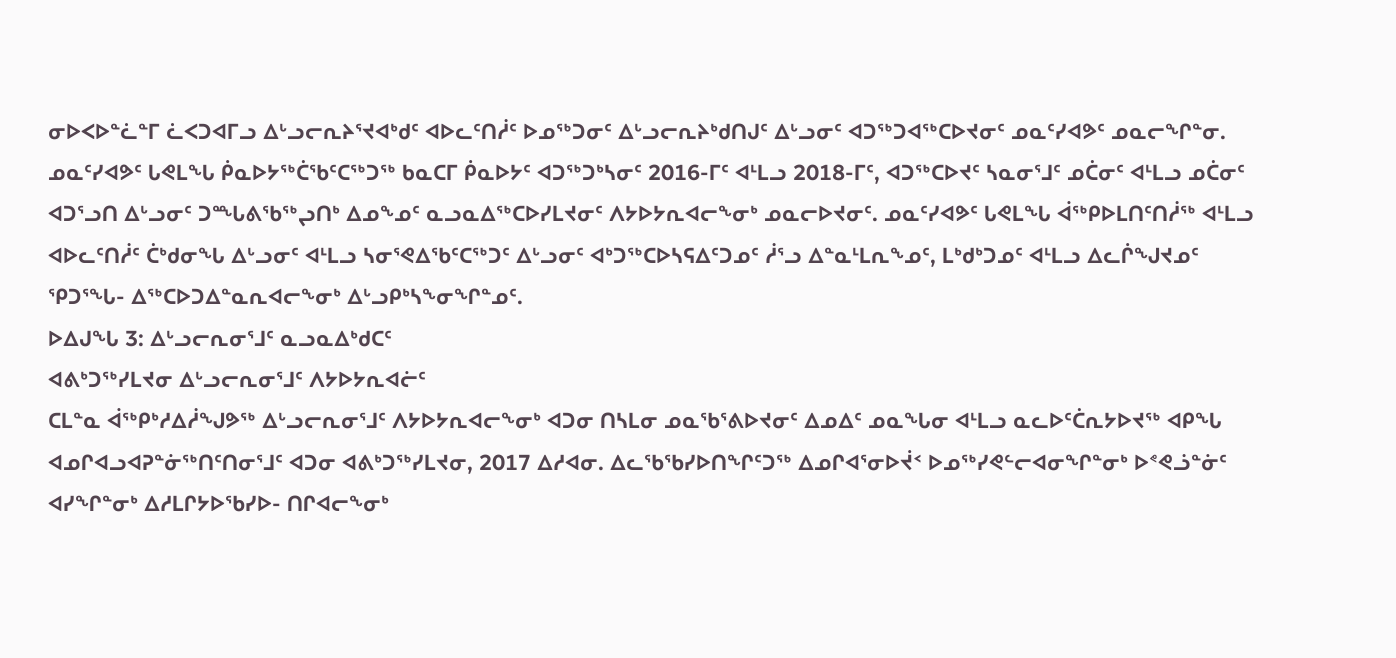ᓂᐅᐸᐅᓐᓛᓐᒥ ᓛᐸᑐᐊᒥᓗ ᐃᒡᓗᓕᕆᔨᕐᔪᐊᒃᑯᑦ ᐊᐅᓚᑦᑎᓲᑦ ᐅᓄᖅᑐᓂᑦ ᐃᒡᓗᓕᕆᔨᒃᑯᑎᒍᑦ ᐃᒡᓗᓂᑦ ᐊᑐᖅᑐᐊᖅᑕᐅᔪᓂᑦ ᓄᓇᑦᓯᐊᕗᑦ ᓄᓇᓕᖏᓐᓂ. ᓄᓇᑦᓯᐊᕗᑦ ᒐᕙᒪᖓ ᑮᓇᐅᔭᖅᑖᖃᑦᑕᖅᑐᖅ ᑲᓇᑕᒥ ᑮᓇᐅᔭᑦ ᐊᑐᖅᑐᒃᓴᓂᑦ 2016-ᒥᑦ ᐊᒻᒪᓗ 2018-ᒥᑦ, ᐊᑐᖅᑕᐅᔪᑦ ᓴᓇᓂᕐᒧᑦ ᓄᑖᓂᑦ ᐊᒻᒪᓗ ᓄᑖᓂᑦ ᐊᑐᕐᓗᑎ ᐃᒡᓗᓂᑦ ᑐᙵᕕᖃᖅᖢᑎᒃ ᐃᓄᖕᓄᑦ ᓇᓗᓇᐃᖅᑕᐅᓯᒪᔪᓂᑦ ᐱᔭᐅᔭᕆᐊᓕᖕᓂᒃ ᓄᓇᓕᐅᔪᓂᑦ. ᓄᓇᑦᓯᐊᕗᑦ ᒐᕙᒪᖓ ᐋᖅᑭᐅᒪᑎᑦᑎᓲᖅ ᐊᒻᒪᓗ ᐊᐅᓚᑦᑎᓲᑦ ᑖᒃᑯᓂᖓ ᐃᒡᓗᓂᑦ ᐊᒻᒪᓗ ᓴᓂᕐᕙᐃᖃᑦᑕᖅᑐᑦ ᐃᒡᓗᓂᑦ ᐊᒃᑐᖅᑕᐅᓴᕋᐃᑦᑐᓄᑦ ᓲᕐᓗ ᐃᓐᓇᒻᒪᕆᖕᓄᑦ, ᒪᒃᑯᒃᑐᓄᑦ ᐊᒻᒪᓗ ᐃᓚᒌᖑᔪᓄᑦ ᕿᑐᕐᖓ- ᐃᖅᑕᐅᑐᐃᓐᓇᕆᐊᓕᖕᓂᒃ ᐃᒡᓗᑭᒃᓴᖕᓂᖏᓐᓄᑦ.
ᐅᐃᒍᖓ 3: ᐃᒡᓗᓕᕆᓂᕐᒧᑦ ᓇᓗᓇᐃᒃᑯᑕᑦ
ᐊᕕᒃᑐᖅᓯᒪᔪᓂ ᐃᒡᓗᓕᕆᓂᕐᒧᑦ ᐱᔭᐅᔭᕆᐊᓖᑦ
ᑕᒪᓐᓇ ᐋᖅᑭᒃᓱᐃᓲᖑᕗᖅ ᐃᒡᓗᓕᕆᓂᕐᒧᑦ ᐱᔭᐅᔭᕆᐊᓕᖕᓂᒃ ᐊᑐᓂ ᑎᓴᒪᓂ ᓄᓇᖃᕐᕕᐅᔪᓂᑦ ᐃᓄᐃᑦ ᓄᓇᖕᒐᓂ ᐊᒻᒪᓗ ᓇᓚᐅᑦᑖᕆᔭᐅᔪᖅ ᐊᑭᖓ ᐊᓄᒋᐊᓗᐊᕈᓐᓃᖅᑎᑦᑎᓂᕐᒧᑦ ᐊᑐᓂ ᐊᕕᒃᑐᖅᓯᒪᔪᓂ, 2017 ᐃᓱᐊᓂ. ᐃᓚᖃᖃᓯᐅᑎᖏᑦᑐᖅ ᐃᓄᒋᐊᕐᓂᐅᔫᑉ ᐅᓄᖅᓯᕙᓪᓕᐊᓂᖏᓐᓂᒃ ᐅᕝᕙᓘᓐᓃᑦ ᐊᓯᖏᓐᓂᒃ ᐃᓱᒪᒋᔭᐅᖃᓯᐅ- ᑎᒋᐊᓕᖕᓂᒃ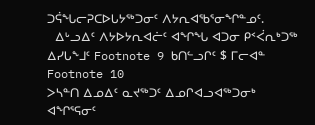ᑐᕌᖓᓕᕈᑕᐅᒐᔭᖅᑐᓂᑦ ᐱᔭᕆᐊᖃᕐᓂᖏᓐᓄᑦ.
  ᐃᒡᓗᐃᑦ ᐱᔭᐅᔭᕆᐊᓖᑦ ᐊᖏᖓ ᐊᑐᓂ ᑭᑉᐹᕆᒃᑐᖅ ᐃᓯᒐᖕᒧᑦ Footnote 9 ᑲᑎᓪᓗᒋᑦ $ ᒥᓕᐊᓐ Footnote 10
ᐳᓴᓐᑎ ᐃᓄᐃᑦ ᓇᔪᖅᑐᑦ ᐃᓄᒋᐊᓗᐊᖅᑐᓂᒃ ᐊᖏᕐᕋᓂᑦ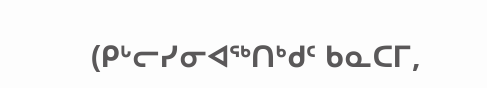(ᑭᒡᓕᓯᓂᐊᖅᑎᒃᑯᑦ ᑲᓇᑕᒥ,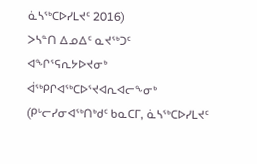ᓈᓴᖅᑕᐅᓯᒪᔪᑦ 2016)
ᐳᓴᓐᑎ ᐃᓄᐃᑦ ᓇᔪᖅᑐᑦ ᐊᖏᕐᕋᕆᔭᐅᔪᓂᒃ ᐋᖅᑭᒋᐊᖅᑕᐅᕐᔪᐊᕆᐊᓕᖕᓂᒃ (ᑭᒡᓕᓯᓂᐊᖅᑎᒃᑯᑦ ᑲᓇᑕᒥ, ᓈᓴᖅᑕᐅᓯᒪᔪᑦ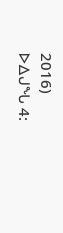2016)
ᐅᐃᒍᖓ 4: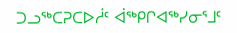ᑐᓗᖅᑕᕈᑕᐅᓲᑦ ᐋᖅᑭᒋᐊᖅᓯᓂᕐᒧᑦ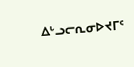ᐃᒡᓗᓕᕆᓂᐅᔪᒥᑦ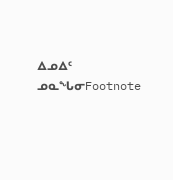ᐃᓄᐃᑦ ᓄᓇᖕᒐᓂFootnote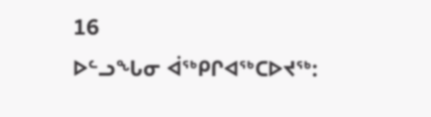16
ᐅᓪᓗᖓᓂ ᐋᖅᑭᒋᐊᖅᑕᐅᔪᖅ: